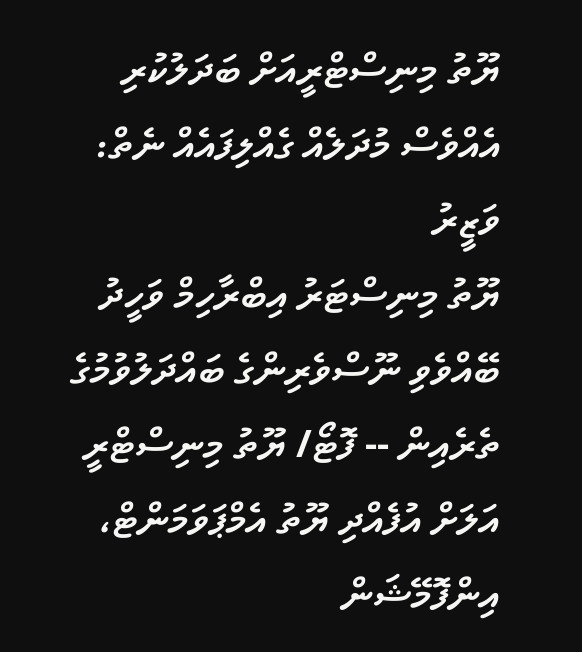ޔޫތު މިނިސްޓްރީއަށް ބަދަލުކުރި އެއްވެސް މުދަލެއް ގެއްލިފައެއް ނެތް: ވަޒީރު
ޔޫތު މިނިސްޓަރު އިބްރާހިމް ވަހީދު ބޭއްވެވި ނޫސްވެރިންގެ ބައްދަލުވުމުގެ ތެރެއިން -- ފޮޓޯ/ ޔޫތު މިނިސްޓްރީ
އަލަށް އުފެއްދި ޔޫތު އެމްޕަވަމަންޓް، އިންފޮމޭޝަން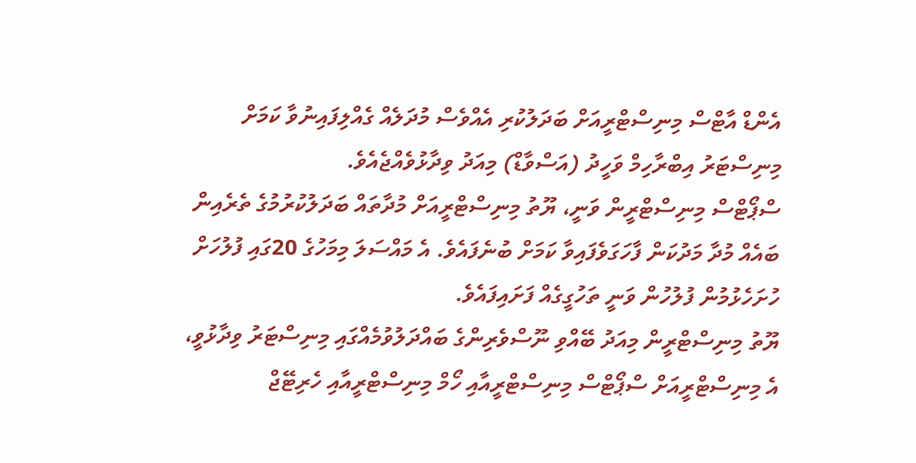އެންޑް އާޓްސް މިނިސްޓްރީއަށް ބަދަލުކުރި އެއްވެސް މުދަލެއް ގެއްލިފައިނުވާ ކަމަށް މިނިސްޓަރު އިބްރާހިމް ވަހީދު (އަސްވާޑް) މިއަދު ވިދާޅުވެއްޖެއެވެ.
ސްޕޯޓްސް މިނިސްޓްރީން ވަނީ، ޔޫތު މިނިސްޓްރީއަށް މުދާތައް ބަދަލުކުރުމުގެ ތެރެއިން ބައެއް މުދާ މަދުކަން ފާހަގަވެފައިވާ ކަމަށް ބުނެފައެވެ. އެ މައްސަލަ މިމަހުގެ 20ގައި ފުލުހަށް ހުށަހެޅުމުން ފުލުހުން ވަނީ ތަހުގީގެއް ފަށައިފައެވެ.
ޔޫތު މިނިސްޓްރީން މިއަދު ބޭއްވި ނޫސްވެރިންގެ ބައްދަލުވުމެއްގައި މިނިސްޓަރު ވިދާޅުވީ، އެ މިނިސްޓްރީއަށް ސްޕޯޓްސް މިނިސްޓްރީއާއި ހޯމް މިނިސްޓްރީއާއި ހެރިޓޭޖް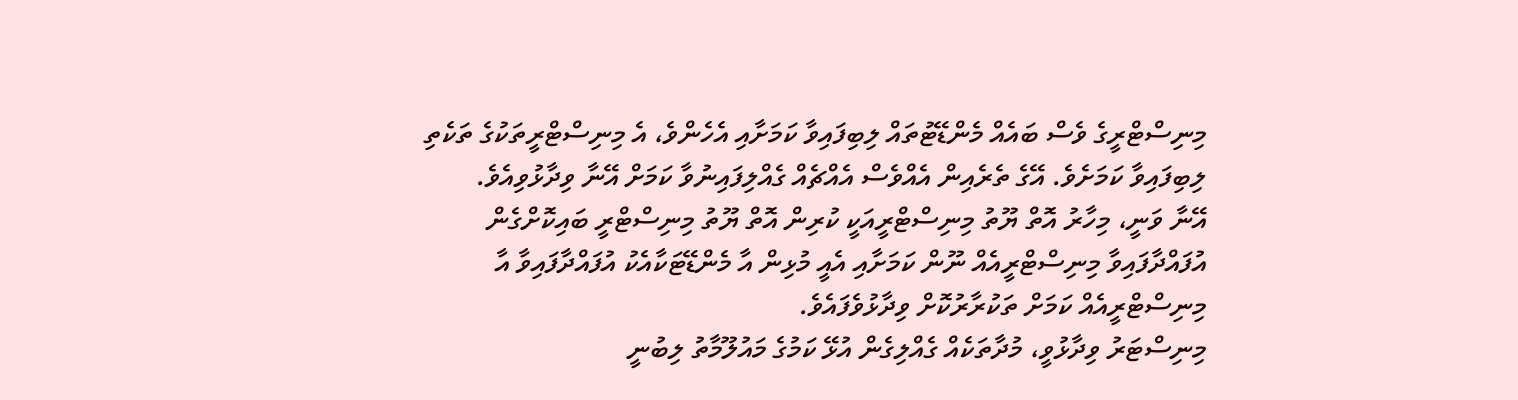މިނިސްޓްރީގެ ވެސް ބައެއް މެންޑޭޓުތައް ލިބިފައިވާ ކަމަށާއި އެހެންވެ، އެ މިނިސްޓްރީތަކުގެ ތަކެތި ލިބިފައިވާ ކަމަށެވެ. އޭގެ ތެރެއިން އެއްވެސް އެއްޗެއް ގެއްލިފައިނުވާ ކަމަށް އޭނާ ވިދާޅުވިއެވެ.
އޭނާ ވަނީ، މިހާރު އޮތް ޔޫތު މިނިސްޓްރީއަކީ ކުރިން އޮތް ޔޫތު މިނިސްޓްރީ ބައިކޮށްގެން އުފައްދާފައިވާ މިނިސްޓްރީއެއް ނޫން ކަމަށާއި އެއީ މުޅިން އާ މެންޑޭޓަކާއެކު އުފައްދާފައިވާ އާ މިނިސްޓްރީއެއް ކަމަށް ތަކުރާރުކޮށް ވިދާޅުވެފައެވެ.
މިނިސްޓަރު ވިދާޅުވީ، މުދާތަކެއް ގެއްލިގެން އުޅޭ ކަމުގެ މައުލޫމާތު ލިބުނީ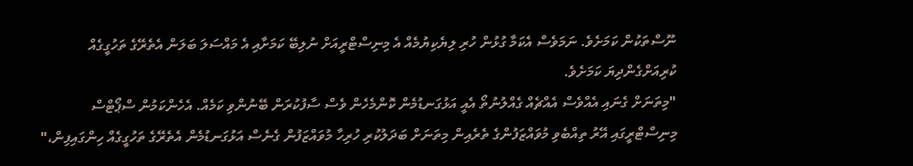ނޫސްތަކުން ކަމަށެވެ. ނަމަވެސް އެކަމާ ގުޅުން ހުރި ލިޔެކިޔުމެއް އެ މިނިސްޓްރީއަށް ނުލިބޭ ކަމަށާއި އެ މައްސަލަ ބަލަން އެތެރޭގެ ތަހުގީގެއް ކުރިއަށްގެންދިޔަ ކަމަށެވެ.
"މިތަނަށް ގެނައި އެއްވެސް އެއްޗެއް ގެއްލުނުތޯ އެއީ އަޅުގަނޑުމެން ކޮންމެހެން ވެސް ސާފުކުރަން ބޭނުންވި ކަމެއް. އެހެންކަމުން ސްޕޯޓްސް މިނިސްޓްރީގައި އޭރު ތިއްބެވި މުވައްޒަފުންގެ ތެރެއިން މިތަނަށް ބަދަލުކުރި ހުރިހާ މުވައްޒަފުން ގެނެސް އަޅުގަނޑުމެން އެތެރޭގެ ތަހުގީގެއް ހިންގައިފިން،"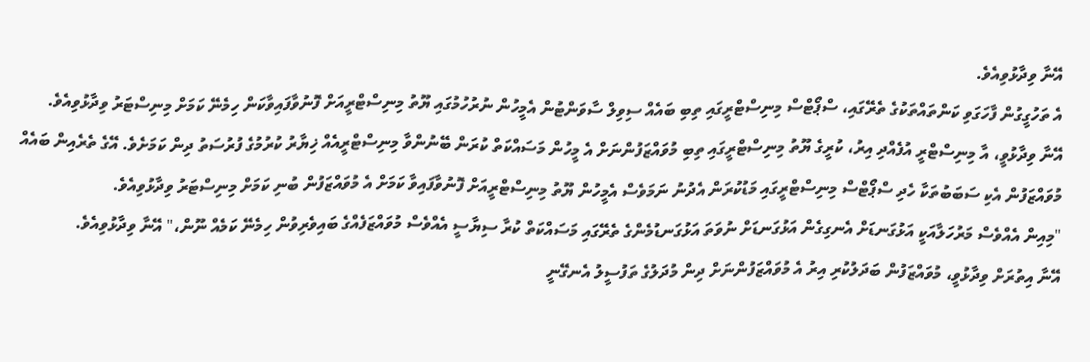އޭނާ ވިދާޅުވިއެވެ.
އެ ތަހުގީގުން ފާހަގަވި ކަންތައްތަކުގެ ތެރޭގައި، ސްޕޯޓްސް މިނިސްޓްރީގައި ތިބި ބައެއް ސިވިލް ސާވަންޓުން އެމީހުން ނުރުހުމުގައި ޔޫތު މިނިސްޓްރީއަށް ފޮނުވާފައިވާކަން ހިމެނޭ ކަމަށް މިނިސްޓަރު ވިދާޅުވިއެވެ.
އޭނާ ވިދާޅުވީ، އާ މިނިސްޓްރީ އުފެއްދި އިރު، ކުރީގެ ޔޫތު މިނިސްޓްރީގައި ތިބި މުވައްޒަފުންނަށް އެ މީހުން މަސައްކަތް ކުރަން ބޭނުންވާ މިނިސްޓްރީއެއް ޚިޔާރު ކުރުމުގެ ފުރުސަތު ދިން ކަމަށެވެ. އޭގެ ތެރެއިން ބައެއް މުވައްޒަފުން އެކި ސަބަބުތަކާ ހެދި ސްޕޯޓްސް މިނިސްޓްރީގައި މަޑުކުރަން އެދުނު ނަމަވެސް އެމީހުން ޔޫތު މިނިސްޓްރީއަށް ފޮނުވާފައިވާ ކަމަށް އެ މުވައްޒަފުން ބުނި ކަމަށް މިނިސްޓަރު ވިދާޅުވިއެވެ.
"މިއިން އެއްވެސް މަރުހަލާއަކީ އަޅުގަނޑަށް އެނގިގެން އަޅުގަނޑަށް ނުވަތަ އަޅުގަނޑުމެންގެ ތެރޭގައި މަސައްކަތް ކުރާ ސިޔާސީ އެއްވެސް މުވައްޒަފެއްގެ ބައިވެރިވުން ހިމެނޭ ކަމެއް ނޫން،" އޭނާ ވިދާޅުވިއެވެ.
އޭނާ އިތުރަށް ވިދާޅުވީ، މުވައްޒަފުން ބަދަލުކުރި އިރު އެ މުވައްޒަފުންނަށް ދިން މުދަލުގެ ތަފުސީލު އެނގޭނީ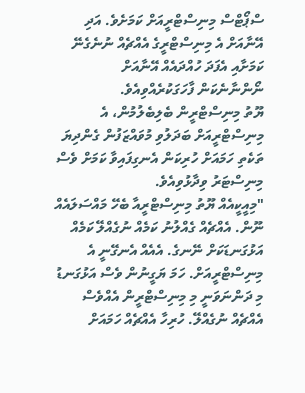ސްޕޯޓްސް މިނިސްޓްރީއަށް ކަމަށެވެ. އަދި އޭނާއަށް އެ މިނިސްޓްރީގެ އެއްޗެއް ނުނެގެނޭ ކަމަށާއި އެފަދަ ހުއްދައެއް އޭނާއަށް ނޯންނާނެކަން ފާހަގަކުރެއްވިއެވެ.
ޔޫތު މިނިސްޓްރީން ބެލިބެލުމުން، އެ މިނިސްޓްރީއަށް ބަދަލުވި މުވައްޒަފުން ގެންދިޔަ ތަކެތި ހަމައަށް ހުރިކަން އެނގިފައިވާ ކަމަށް ވެސް މިނިސްޓަރު ވިދާޅުވިއެވެ.
"މިއީކީއެއް ޔޫތު މިނިސްޓްރީއާ ބެހޭ މައްސަލައެއް ނޫން. އެއްޗެއް ގެއްލުނު ކަމެއް ނުގެއްލޭ ކަމެއް އަޅުގަނޑަކަށް ނޭނގެ. އެއެއް އެނގޭނީ އެ މިނިސްޓްރީއަށް. ހަމަ ޔަގީނުން ވެސް އަޅުގަނޑު މި ދަންނަވަނީ މި މިނިސްޓްރީން އެއްވެސް އެއްޗެއް ނުގެއްލޭ. ހުރިހާ އެއްޗެއް ހަމައަށް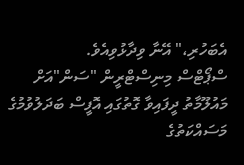އެބަހުރި،" އޭނާ ވިދާޅުވިއެވެ.
ސްޕޯޓްސް މިނިސްޓްރީން "ސަން"އަށް މައުލޫމާތު ދީފައިވާ ގޮތުގައި އޮފީސް ބަދަލުވުމުގެ މަސައްކަތުގެ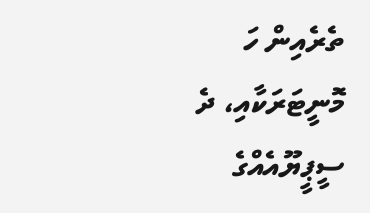ތެރެއިން ހަ މޮނީޓަރަކާއި، ދެ ސީޕީޔޫއެއްގެ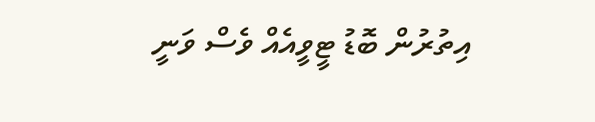އިތުރުން ބޮޑު ޓީވީއެއް ވެސް ވަނީ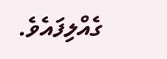ގެއްލިފައެވެ.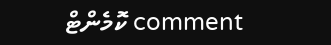comment ކޮމެންޓް